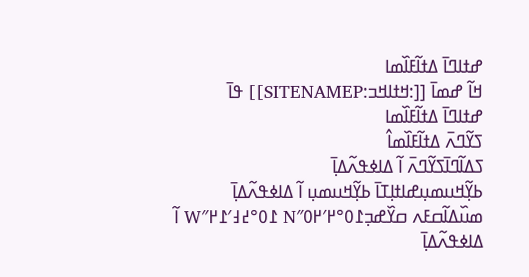ߝߙߊߣߊ߫ ߡߙߊ߬ߓߊ߰ߘߊ
ߞߊ߬ ߝߘߊ߫ [[:ߞߙߊߞߏ:SITENAMEP]] ߟߊ߫
ߝߙߊߣߊ߫ ߡߙߊ߬ߓߊ߰ߘߊ
ߖߌ߬ߣߍ߫ ߡߙߊ߬ߓߊ߰ߘߊ߮
ߖߡߊ߬ߣߊ߫ߖߌ߬ߣߍ߫ ߊ߬ ߡߊߦߟߍ߬ߡߊ߲߫
ߕߌ߲߬ߞߎߘߎ߲ߝߊߙߊ߲ߠߊ߫ ߕߌ߲߬ߞߎߘߎ߲ ߊ߬ ߡߊߦߟߍ߬ߡߊ߲߫
ߘߎ߰ߡߊ߬ߛߓߍ ߛߌ߰ߝߏ߲߁߀°߂′߂߀″N ߁߀°߄߃′߁߂″W ߊ߬ ߡߊߦߟߍ߬ߡߊ߲߫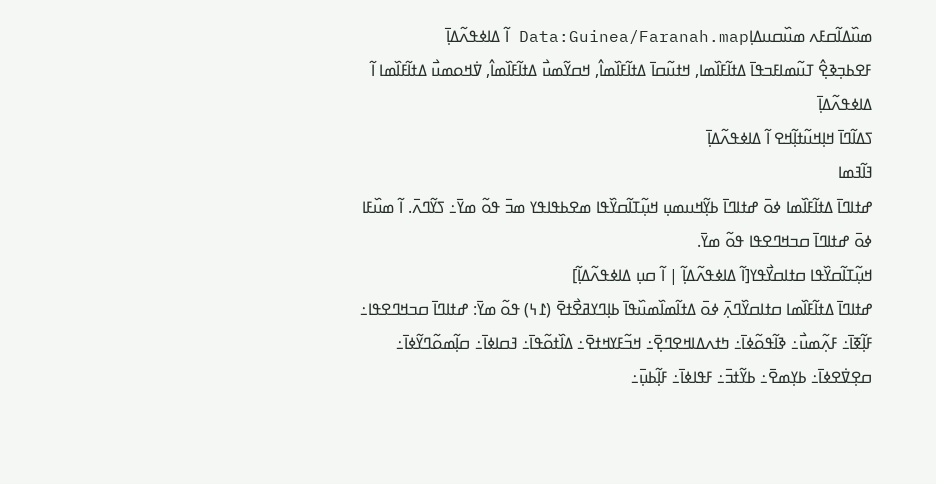ߘߎ߰ߡߊ߬ߛߓߍ ߘߎ߰ߛߎߡߊ߲Data:Guinea/Faranah.map ߊ߬ ߡߊߦߟߍ߬ߡߊ߲߫
ߓߐߕߏ߲ߢߐ߲߮ ߠߎ߬ߘߊߓߏߟߊ߫ ߡߙߊ߬ߓߊ߰ߘߊ, ߞߙߎ߬ߛߊ߫ ߡߙߊ߬ߓߊ߰ߘߊ߮, ߞߛߌ߬ߘߎ߯ ߡߙߊ߬ߓߊ߰ߘߊ߮, ߜ߭ߞߋߘߎ߯ ߡߙߊ߬ߓߊ߰ߘߊ ߊ߬ ߡߊߦߟߍ߬ߡߊ߲߫
ߖߡߊ߬ߣߊ߫ ߞߊ߲ߞߎ߬ߙߊ߲߬ߞߐ ߊ߬ ߡߊߦߟߍ߬ߡߊ߲߫
ߔߊ߬ߔߘߊ
ߝߙߊߣߊ߫ ߡߙߊ߬ߓߊ߰ߘߊ ߦߋ߫ ߝߙߊߣߊ߫ ߕߌ߲߬ߞߎߘߎ߲ ߞߎ߲߬ߠߊ߬ߛߌ߰ߟߊ ߘߐߕߟߊߟߌ ߘߏ߫ ߟߋ߬ ߘߌ߫߸ ߖߌ߬ߣߍ߫. ߊ߬ ߘߎ߰ߓߊ ߦߋ߫ ߝߙߊߣߊ߫ ߛߏߞߣߐߟߊ ߟߋ߬ ߘߌ߫.
ߞߎ߲߬ߠߊ߬ߛߌ߰ߟߊ ߛߙߊߛߌ߯ߟߌ[ߊ߬ ߡߊߦߟߍ߬ߡߊ߲߬ | ߊ߬ ߛߎ߲ ߡߊߦߟߍ߬ߡߊ߲߬]
ߝߙߊߣߊ߫ ߡߙߊ߬ߓߊ߰ߘߊ ߛߙߊߛߌ߰ߣߍ߲߫ ߦߋ߫ ߡߙߊ߬ߘߊ߰ߘߎ߰ߟߊ߫ ߕߊ߲ߣߌߥߐ߯ߙߐ߫ (߁߆) ߟߋ߬ ߘߌ߫: ߝߙߊߣߊ߫ ߛߏߞߣߐߟߊ߸ ߓߊ߲߬ߧߊ߫߸ ߓߍ߲߬ߘߎ߯߸ ߢߊ߬ߟߋ߬ߦߊ߫߸ ߤߙߍߡߊߞߐߣߐ߲߫߸ ߞߏ߬ߓߌߞߙߐ߫߸ ߡߊ߰ߙߋ߬ߟߊ߫߸ ߔߛߊߦߊ߫߸ ߛߊ߲߬ߘߋ߬ߣߌ߬ߦߊ߫߸ ߛߐ߲ߜ߭ߐߦߊ߫߸ ߕߌ߲ߘߐ߫߸ ߕߌ߬ߙߏ߫߸ ߓߟߊߦߊ߫߸ ߓߊ߲߬ߕߎ߲߫߸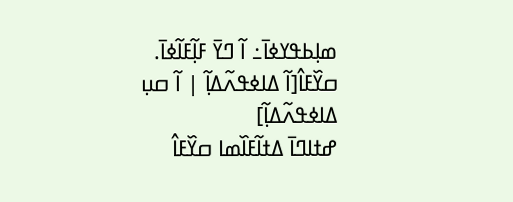ߘߊ߲ߕߟߌߦߊ߫߸ ߊ߬ ߣߌ߫ ߓߊ߲߬ߓߊ߬ߦߊ߫.
ߛߌ߰ߓߊ߮[ߊ߬ ߡߊߦߟߍ߬ߡߊ߲߬ | ߊ߬ ߛߎ߲ ߡߊߦߟߍ߬ߡߊ߲߬]
ߝߙߊߣߊ߫ ߡߙߊ߬ߓߊ߰ߘߊ ߛߌ߰ߓߊ߮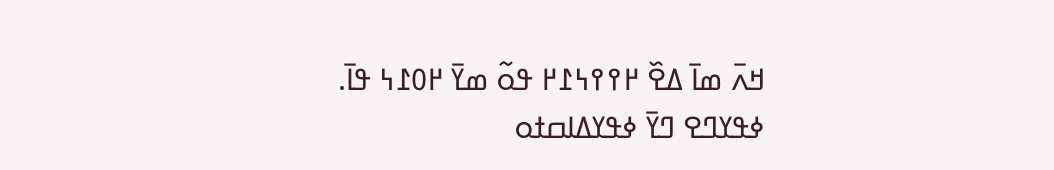ߞߍ߫ ߘߊ߫ ߡߐ߰ ߂߉߉߆߁߂ ߟߋ߬ ߘߌ߫ ߂߀߁߆ ߟߊ߫.
ߦߟߌߣߐ ߣߌ߫ ߦߟߌߡߊߛߙߋ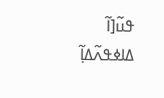ߟߎ߬[ߊ߬ ߡߊߦߟߍ߬ߡߊ߲߬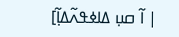| ߊ߬ ߛߎ߲ ߡߊߦߟߍ߬ߡߊ߲߬]